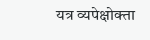यत्र व्यपेक्षोक्ता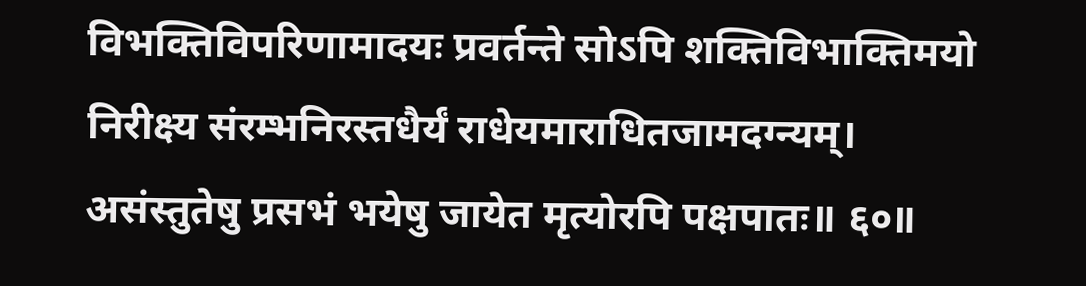विभक्तिविपरिणामादयः प्रवर्तन्ते सोऽपि शक्तिविभाक्तिमयो
निरीक्ष्य संरम्भनिरस्तधैर्यं राधेयमाराधितजामदग्न्यम्।
असंस्तुतेषु प्रसभं भयेषु जायेत मृत्योरपि पक्षपातः॥ ६०॥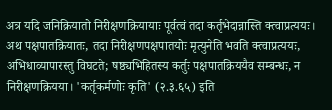अत्र यदि जनिक्रियातो निरीक्षणक्रियायाः पूर्वत्वं तदा कर्तृभेदान्नास्ति क्त्वाप्रत्ययः। अथ पक्षपातक्रियातः, तदा निरीक्षणपक्षपातयोः मृत्युनेति भवति क्त्वाप्रत्ययः, अभिधाव्यापारस्तु विघटते; षष्ठ्यभिहितस्य कर्तुः पक्षपातक्रिययैव सम्बन्धः, न निरीक्षणक्रियया। 'कर्तृकर्मणोः कृति' (२.३.६५) इति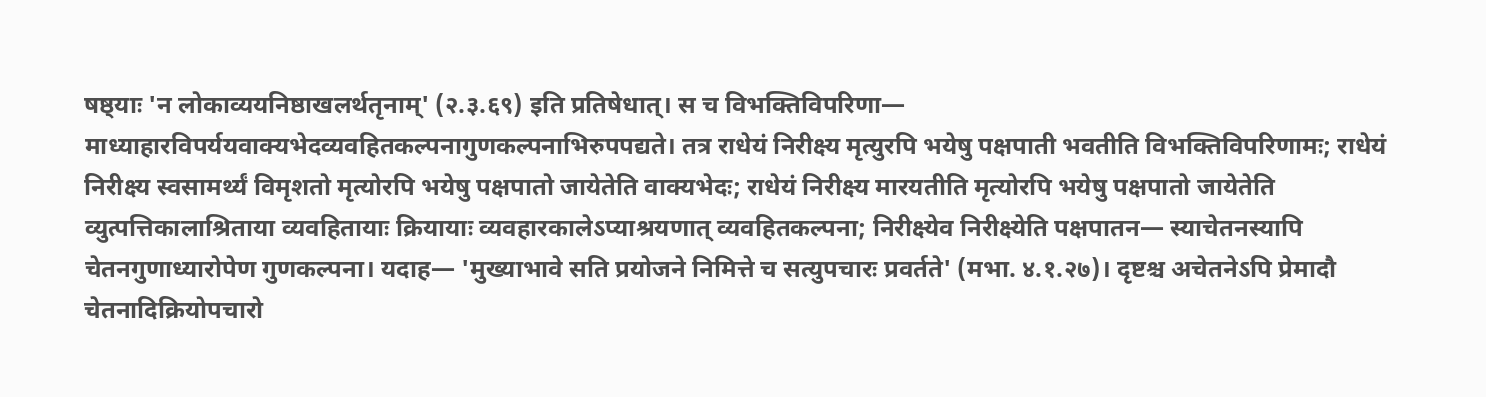षष्ठ्याः 'न लोकाव्ययनिष्ठाखलर्थतृनाम्' (२.३.६९) इति प्रतिषेधात्। स च विभक्तिविपरिणा— माध्याहारविपर्ययवाक्यभेदव्यवहितकल्पनागुणकल्पनाभिरुपपद्यते। तत्र राधेयं निरीक्ष्य मृत्युरपि भयेषु पक्षपाती भवतीति विभक्तिविपरिणामः; राधेयं निरीक्ष्य स्वसामर्थ्यं विमृशतो मृत्योरपि भयेषु पक्षपातो जायेतेति वाक्यभेदः; राधेयं निरीक्ष्य मारयतीति मृत्योरपि भयेषु पक्षपातो जायेतेति व्युत्पत्तिकालाश्रिताया व्यवहितायाः क्रियायाः व्यवहारकालेऽप्याश्रयणात् व्यवहितकल्पना; निरीक्ष्येव निरीक्ष्येति पक्षपातन— स्याचेतनस्यापि चेतनगुणाध्यारोपेण गुणकल्पना। यदाह— 'मुख्याभावे सति प्रयोजने निमित्ते च सत्युपचारः प्रवर्तते' (मभा. ४.१.२७)। दृष्टश्च अचेतनेऽपि प्रेमादौ चेतनादिक्रियोपचारो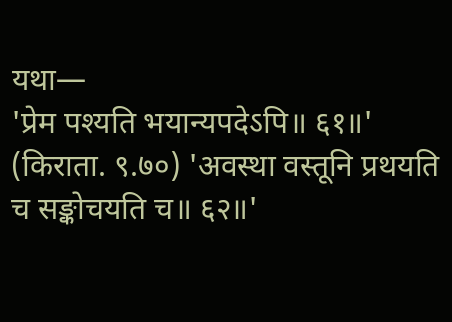यथा—
'प्रेम पश्यति भयान्यपदेऽपि॥ ६१॥'
(किराता. ९.७०) 'अवस्था वस्तूनि प्रथयति च सङ्कोचयति च॥ ६२॥'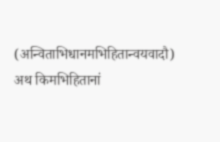(अन्विताभिधानमभिहितान्वयवादौ)
अथ किमभिहितानां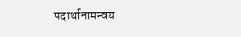पदार्थानामन्वय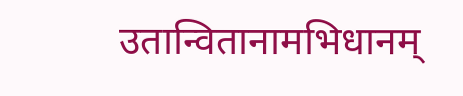उतान्वितानामभिधानम्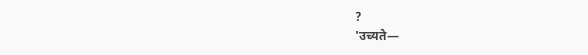?
'उच्यते—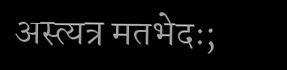अस्त्यत्र मतभेदः;